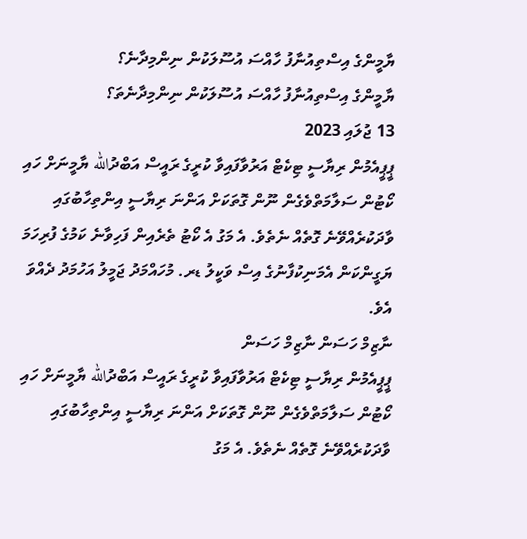ޔާމީންގެ އިސްތިއުނާފު ހާއްސަ އުސޫލަކުން ނިންމިދާނެ؟
ޔާމީންގެ އިސްތިއުނާފު ހާއްސަ އުސޫލަކުން ނިންމިދާނެތަ؟
13 ޖުލައި 2023
ޕީޕީއެމުން ރިޔާސީ ޓިކެޓް އަރުވާފައިވާ ކުރީގެ ރައީސް އަބްދުالله ޔާމީނަށް ހައި ކޯޓުން ސަލާމަތްވެގެން ނޫން ގޮތަކަށް އަންނަ ރިޔާސީ އިންތިހާބުގައި ވާދަކުރެއްވޭނެ ގޮތެއް ނެތެވެ. އެ މަގު އެ ކޯޓު ތެރެއިން ފަހިވާނެ ކަމުގެ ފުރިހަމަ ޔަގީންކަން އެމަނިކުފާނުގެ އިސް ވަކީލު ޑރ. މުހައްމަދު ޖަމީލު އަހުމަދު ދެއްވަ އެވެ.
ނާޒިމް ހަސަން ނާޒިމް ހަސަން
ޕީޕީއެމުން ރިޔާސީ ޓިކެޓް އަރުވާފައިވާ ކުރީގެ ރައީސް އަބްދުالله ޔާމީނަށް ހައި ކޯޓުން ސަލާމަތްވެގެން ނޫން ގޮތަކަށް އަންނަ ރިޔާސީ އިންތިހާބުގައި ވާދަކުރެއްވޭނެ ގޮތެއް ނެތެވެ. އެ މަގު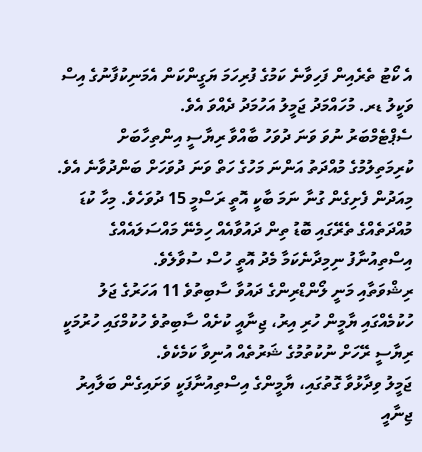އެ ކޯޓު ތެރެއިން ފަހިވާނެ ކަމުގެ ފުރިހަމަ ޔަގީންކަން އެމަނިކުފާނުގެ އިސް ވަކީލު ޑރ. މުހައްމަދު ޖަމީލު އަހުމަދު ދެއްވަ އެވެ.
ސެޕްޓެމްބަރު ނުވަ ވަނަ ދުވަހު ބާއްވާ ރިޔާސީ އިންތިހާބަށް ކުރިމަތިލުމުގެ މުއްދަތު އަންނަ މަހުގެ ހަތް ވަނަ ދުވަހަށް ބަންދުވާނެ އެވެ. މިއަދުން ފެށިގެން ގުނާ ނަމަ ބާކީ އޮތީ ރަސްމީ 15 ދުވަހެވެ. މިހާ ކުޑަ މުއްދަތެއްގެ ތެރޭގައި ބޮޑު ތިން ދައުވާއެއް ހިމެނޭ މައްސަލައެއްގެ އިސްތިއުނާފު ނިމިދާނެކަމާ މެދު އޮތީ ހުސް ސުވާލެވެ.
ރިޝްވަތާއި މަނީ ލޯންޑްރިންގެ ދައުވާ ސާބިތުވެ 11 އަހަރުގެ ޖަލު ހުކުމެއްގައި ޔާމީން ހުރި އިރު، ޖިނާއީ ކުށެއް ސާބިތުވެ ހުކުމްގައި ހުރުމަކީ ރިޔާސީ ރޭހަށް ނުކުތުމުގެ ޝަރުތެއް އުނިވާ ކަމެކެވެ.
ޖަމީލު ވިދާޅުވާ ގޮތުގައި، ޔާމީންގެ އިސްތިއުނާފަކީ ވަށައިގެން ބަލާއިރު ޖިނާއީ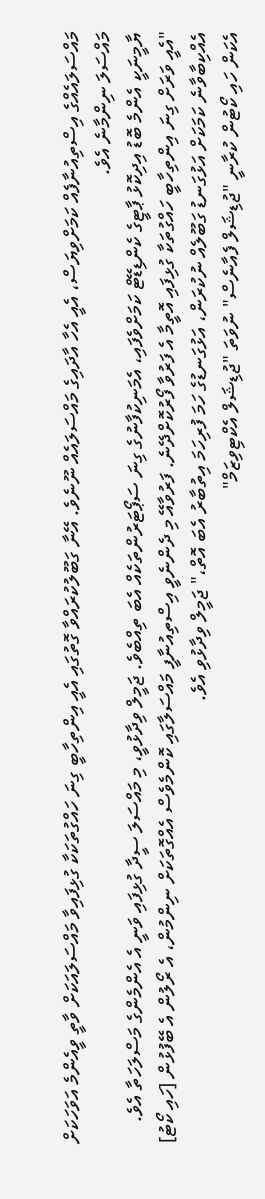މައްސަލައެއްގެ އިސްތިއުނާފެއް ކަމަށްވިޔަސް، އެއީ އެހާ އާދައިގެ މައްސަލައެއް ނޫނެވެ. އޭނާ ގަބޫލުކުރައްވާ ގޮތުގައި އެއީ އިންތިހާބީ ގިނަ ހައްގުތަކަކާ ގުޅިފައިވާ މައްސަލައަކަށް ވާތީ ވީއެންމެ އަވަހަކަށް މައްސަލަ ނިންމާނެ އެވެ.
ޔާމީނަކީ އެންމެ ބޮޑު އިދިކޮޅު ޕާޓީގެ ކެންޑިޑޭޓް ކަމަށްވެފައި، އެމަނިކުފާނުގެ ގިނަ ސަޕޯޓަރުންތަކެއް އެބަ ތިއްބެވެ. ޖަމީލް ވިދާޅުވީ، މި މައްސަލަ ސީދާ ގުޅިފައި ވަނީ އެ އެންމެންގެ މަސްލަހަތާ އެވެ.
"އެއީ ވަރަށް ގިނަ އިންތިހާބީ ހައްގުތަކާ ގުޅިފައި އޮތީމާ އެ ފަރުވާ ފޯރުކޮށްދޭނެ. ފަރުވާއޭ މި ދެންނެވީ އިސްތިއުނާފީ މައްސަލާގައި ކޮންމެވެސް އެއްގޮތަކަށް ނިންމުން، އެ ރޯލުން އެ ބޭފުޅުން [ހައި ކޯޓު] އެއްކިބާވާނެ ކަމަކަށް އަޅުގަނޑު ގަބޫލެއް ނުކުރަން، އަޅުގަނޑުގެ ހަމަ ފުރިހަމަ އިތުބާރު އެބަ އޮތް،" ޖަމީލް ވިދާޅުވި އެވެ.
އެކަން ހައި ކޯޓުން ކުރާނީ "ޖުޑިޝަލް ފެއާނެސް" ނުވަތަ "ޖުޑިޝަލް އެކްޓިވިޒަމް"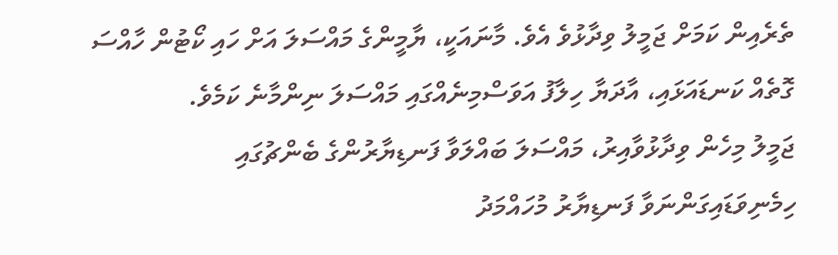ތެރެއިން ކަމަށް ޖަމީލު ވިދާޅުވެ އެވެ. މާނައަކީ، ޔާމީންގެ މައްސަލަ އަށް ހައި ކޯޓުން ހާއްސަ ގޮތެއް ކަނޑައަޅައި، އާދަޔާ ހިލާފު އަވަސްމިނެއްގައި މައްސަލަ ނިންމާނެ ކަމެވެ.
ޖަމީލު މިހެން ވިދާޅުވާއިރު، މައްސަލަ ބައްލަވާ ފަނޑިޔާރުންގެ ބެންޗުގައި ހިމެނިވަޑައިގަންނަވާ ފަނޑިޔާރު މުހައްމަދު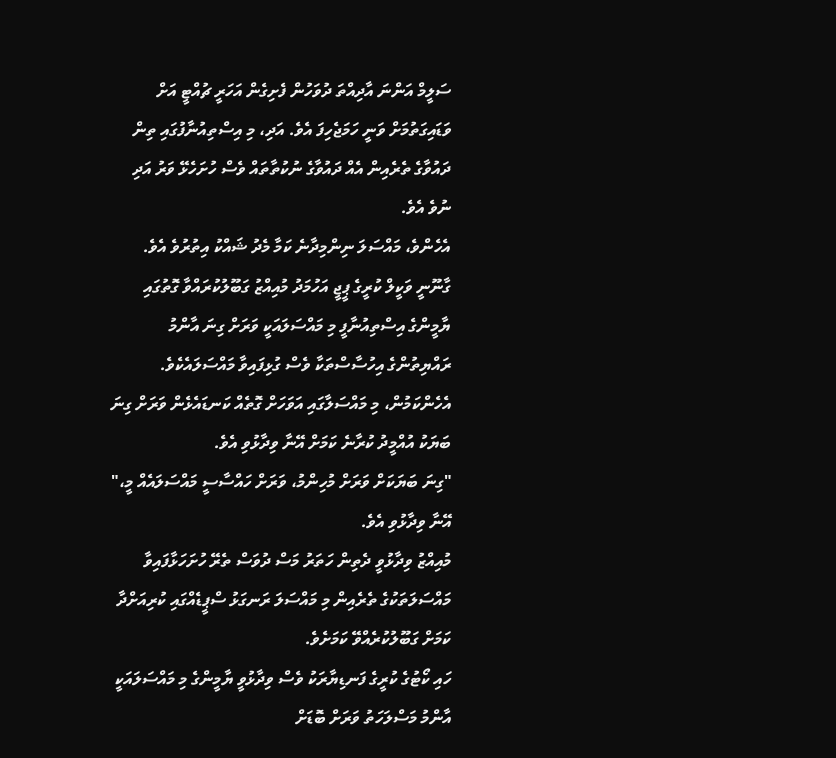ސަލީމް އަންނަ އާދިއްތަ ދުވަހުން ފެށިގެން އަހަރީ ޗުއްޓީ އަށް ވަޑައިގަތުމަށް ވަނީ ހަމަޖެހިފަ އެވެ. އަދި، މި އިސްތިއުނާފުގައި ތިން ދައުވާގެ ތެރެއިން އެއް ދައުވާގެ ނުކުތާތައް ވެސް ހުށަހެޅޭ ވަރު އަދި ނުވެ އެވެ.
އެހެންވެ، މައްސަލަ ނިންމިދާނެ ކަމާ މެދު ޝައްކު އިތުރުވެ އެވެ.
ގާނޫނީ ވަކީލް ކުރީގެ ޕީޖީ އަހުމަދު މުއިއްޒު ގަބޫލުކުރައްވާ ގޮތުގައި ޔާމީންގެ އިސްތިއުނާފީ މި މައްސަލައަކީ ވަރަށް ގިނަ އާންމު ރައްޔިތުންގެ އިހުސާސްތަކާ ވެސް ގުޅިފައިވާ މައްސަލައެކެވެ. އެހެންކަމުން، މި މައްސަލާގައި އަވަހަށް ގޮތެއް ކަނޑައެޅެން ވަރަށް ގިނަ ބަޔަކު އުއްމީދު ކުރާނެ ކަމަށް އޭނާ ވިދާޅުވި އެވެ.
"ގިނަ ބަޔަކަށް ވަރަށް މުހިންމު، ވަރަށް ހައްސާސީ މައްސަލައެއް މީ،" އޭނާ ވިދާޅުވި އެވެ.
މުއިއްޒު ވިދާޅުވީ ދެތިން ހަތަރު މަސް ދުވަސް ތެރޭ ހުށަހަޅާފައިވާ މައްސަލަތަކުގެ ތެރެއިން މި މައްސަލަ ރަނގަޅު ސްޕީޑެއްގައި ކުރިއަށްދާ ކަމަށް ގަބޫލުކުރެއްވޭ ކަމަށެވެ.
ހައި ކޯޓުގެ ކުރީގެ ފަނޑިޔާރަކު ވެސް ވިދާޅުވީ ޔާމީންގެ މި މައްސަލައަކީ އާންމު މަސްލަހަތު ވަރަށް ބޮޑަށް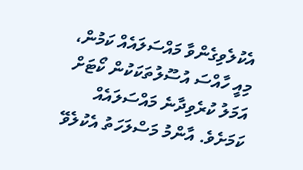އެކުލެވިގެންވާ މައްސަލައެއް ކަމުން، މިއީ ހާއްސަ އުސޫލުތަކަކުން ކޯޓަށް އަމަލު ކުރެވިދާނެ މައްސަލައެއް ކަމަށެވެ. އާންމު މަސްލަހަތު އެކުލެވޭ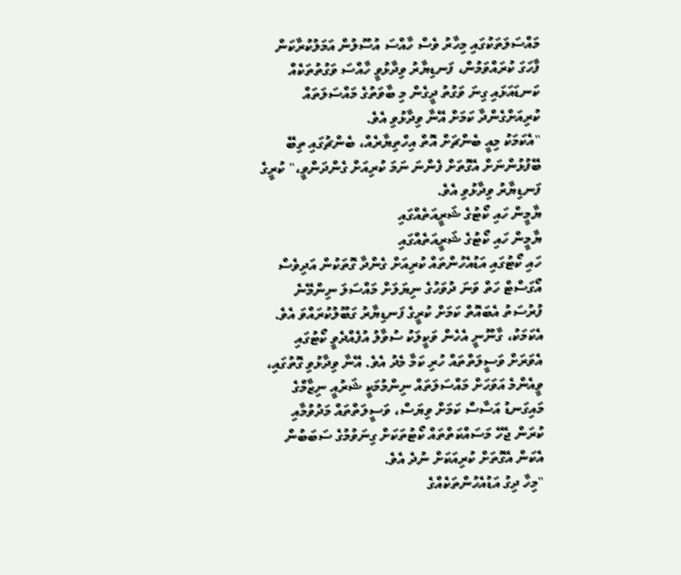މައްސަލަތަކުގައި މިހާރު ވެސް ހާއްސަ އުސޫލުން އަމަލުކުރާކަން ފާހަގަ ކުރައްވަމުން، ފަނޑިޔާރު ވިދާޅުވީ ހާއްސަ ވަގުތުތަކެއް ކަނޑައަޅައި ގިނަ ވަގުތު ދީގެން މި ބާވަތުގެ މައްސަލަތައް ކުރިއަށްގެންދާ ކަމަށް އޭނާ ވިދާޅުވި އެވެ.
"އެކަމަކު މިއީ ބެންޗަށް އޮތް އިހްތިޔާރެއް، ބެންޗުގައި ތިބޭ ބޭފުޅުންނަށް އެގޮތަށް ފެންނަ ނަމަ ކުރިއަށް ގެންދަންވީ،" ކުރީގެ ފަނޑިޔާރު ވިދާޅުވި އެވެ.
ޔާމީން ހައި ކޯޓުގެ ޝަރީއަތެއްގައި
ޔާމީން ހައި ކޯޓުގެ ޝަރީއަތެއްގައި
ހައި ކޯޓުގައި އަޑުއެހުންތައް ކުރިއަށް ގެންދާ ގޮތަކުން އަދިވެސް އޯގަސްޓް ހަތް ވަނަ ދުވަހުގެ ނިޔަލަށް މައްސަލަ ނިންމޭނެ ފުރުސަތު އެބައޮތް ކަމަށް ކުރީގެ ފަނޑިޔާރު ގަބޫލުކުރައްވަ އެވެ.
އެކަމަކު، ގާނޫނީ އެހެން ވަކީލަކު ސުވާލު އުފެއްދެވީ ކޯޓުގައި އެވަރަށް ވަސީލަތްތައް ހުރި ކަމާ މެދު އެވެ. އޭނާ ވިދާޅުވި ގޮތުގައި، ވީއެންމެ އަވަހަށް މައްސަލަތައް ނިންމުމަކީ ޝަރުއީ ނިޒާމްގެ މައިގަނޑު އަސާސް ކަމަށް ވިޔަސް، ވަސީލަތްތައް މަދުވުމާއި ކުރަން ޖެހޭ މަސައްކަތްތައް ކޯޓުތަކަށް ގިނަވުމުގެ ސަބަބުން އެކަން އެގޮތަށް ކުރިއަކަށް ނުދެ އެވެ.
"މިހާ ދިގު އަޑުއެހުންތަކެއްގެ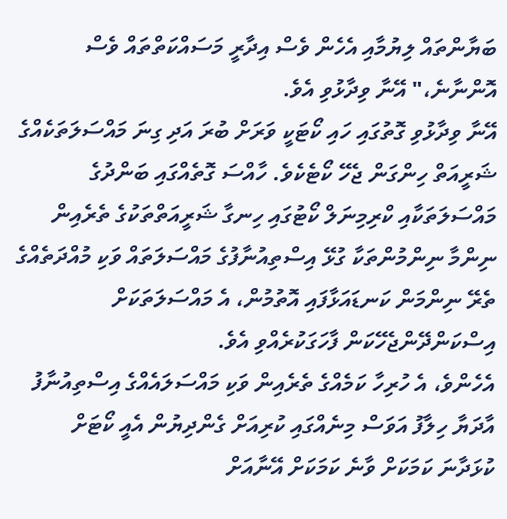ބަޔާންތައް ލިޔުމާއި އެހެން ވެސް އިދާރީ މަސައްކަތްތައް ވެސް އޮންނާނެ،" އޭނާ ވިދާޅުވި އެވެ.
އޭނާ ވިދާޅުވި ގޮތުގައި ހައި ކޯޓަކީ ވަރަށް ބުރަ އަދި ގިނަ މައްސަލަތަކެއްގެ ޝަރީއަތް ހިންގަން ޖެހޭ ކޯޓެކެވެ. ހާއްސަ ގޮތެއްގައި ބަންދުގެ މައްސަލަތަކާއި ކްރިމިނަލް ކޯޓުގައި ހިނގާ ޝަރީއަތްތަކުގެ ތެރެއިން ނިންމާ ނިންމުންތަކާ ގުޅޭ އިސްތިއުނާފުގެ މައްސަލަތައް ވަކި މުއްދަތެއްގެ ތެރޭ ނިންމަން ކަނޑައަޅާފައި އޮތުމުން، އެ މައްސަލަތަކަށް އިސްކަންދޭންޖެހޭކަން ފާހަގަކުރެއްވި އެވެ.
އެހެންވެ، އެ ހުރިހާ ކަމެއްގެ ތެރެއިން ވަކި މައްސަލައެއްގެ އިސްތިއުނާފު އާދަޔާ ހިލާފު އަވަސް މިނެއްގައި ކުރިއަށް ގެންދިޔުން އެއީ ކޯޓަށް ކުޅަދާނަ ކަމަކަށް ވާނެ ކަމަކަށް އޭނާއަށް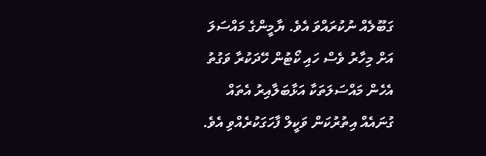ގަބޫލެއް ނުކުރައްވަ އެވެ. ޔާމީންގެ މައްސަލަ އަށް މިހާރު ވެސް ހައި ކޯޓުން ހޭދަކުރާ ވަގުތު އެހެން މައްސަލަތަކާ އަޅާބަލާއިރު އެތައް ގުނައެއް އިތުރުކަން ވަކީލް ފާހަގަކުރެއްވި އެވެ.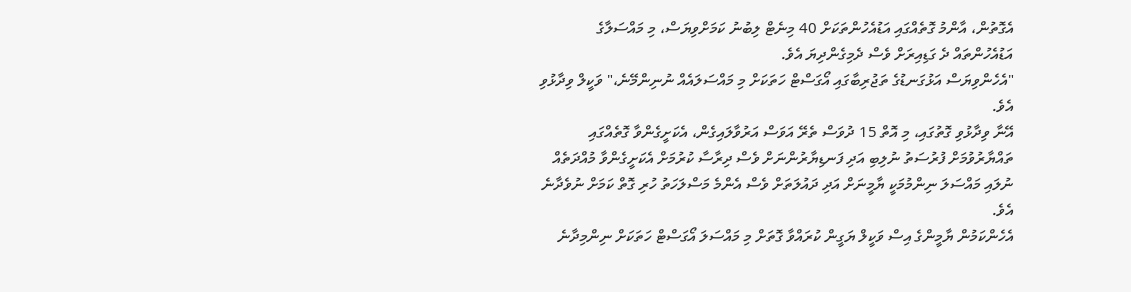އެގޮތުން، އާންމު ގޮތެއްގައި އަޑުއެހުންތަކަށް 40 މިނެޓް ލިބުނު ކަމަށްވިޔަސް، މި މައްސަލާގެ އަޑުއެހުންތައް ދެ ގަޑިއިރަށް ވެސް ދެމިގެންދިޔަ އެވެ.
"އެހެންވިޔަސް އަޅުގަނޑުގެ ތަޖުރިބާގައި އޯގަސްޓް ހަތަކަށް މި މައްސަލައެއް ނުނިންމޭނެ،" ވަކީލް ވިދާޅުވި އެވެ.
އޭނާ ވިދާޅުވި ގޮތުގައި، މި އޮތް 15 ދުވަސް ތެރޭ އަވަސް އަރުވާލައިގެން، އެކަށީގެންވާ ގޮތެއްގައި ތައްޔާރުވުމަށް ފުރުސަތު ނުލިބި އަދި ފަނޑިޔާރުންނަށް ވެސް ދިރާސާ ކުރުމަށް އެކަށީގެންވާ މުއްދަތެއް ނުލައި މައްސަލަ ނިންމުމަކީ ޔާމީނަށް އަދި ދައުލަތަށް ވެސް އެންމެ މަސްލަހަތު ހުރި ގޮތް ކަމަށް ނުވެދާނެ އެވެ.
އެހެންކަމުން ޔާމީންގެ އިސް ވަކީލް ޔަގީން ކުރައްވާ ގޮތަށް މި މައްސަލަ އޯގަސްޓް ހަތަކަށް ނިންމިދާނެ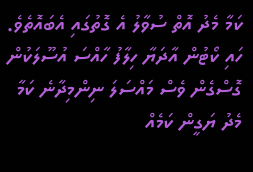ކަމާ މެދު އޮތް ސުވާލު އެ ގޮތުގައި އެބައޮތެވެ. ހައި ކޯޓުން އާދަޔާ ހިލާފު ހާއްސަ އުސޫލަކުން ގޮސްގެން ވެސް މައްސަލަ ނިންމިދާނެ ކަމާ މެދު ޔަގީން ކަމެއް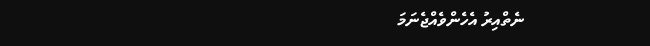ނެތްއިރު އެހެންވެއްޖެނަމަ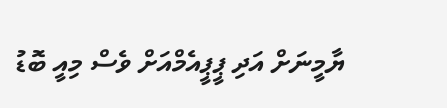ޔާމީނަށް އަދި ޕީޕީއެމްއަށް ވެސް މިއީ ބޮޑު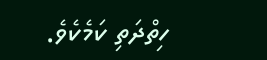ހިތްދަތި ކަމެކެވެ.